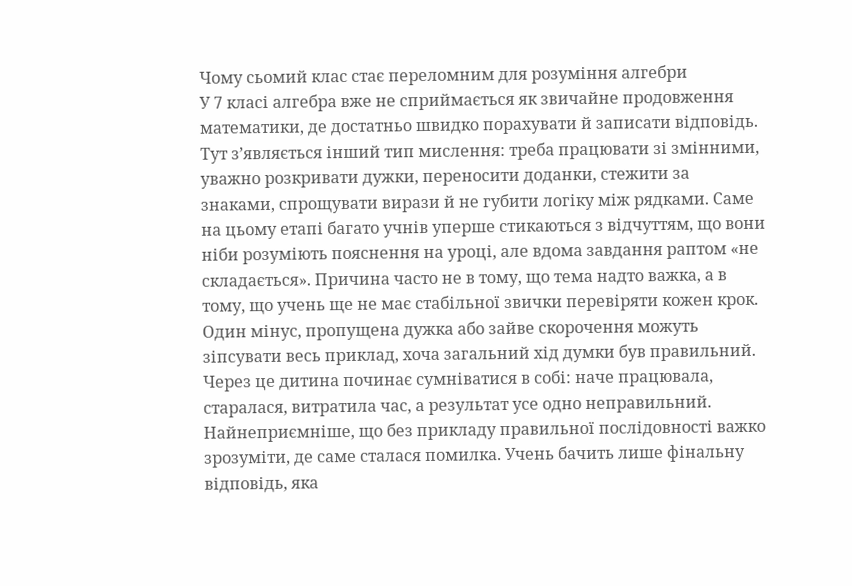Чому сьомий клас стає переломним для розуміння алгебри
У 7 класі алгебра вже не сприймається як звичайне продовження математики, де достатньо швидко порахувати й записати відповідь. Тут з’являється інший тип мислення: треба працювати зі змінними, уважно розкривати дужки, переносити доданки, стежити за знаками, спрощувати вирази й не губити логіку між рядками. Саме на цьому етапі багато учнів уперше стикаються з відчуттям, що вони ніби розуміють пояснення на уроці, але вдома завдання раптом «не складається». Причина часто не в тому, що тема надто важка, а в тому, що учень ще не має стабільної звички перевіряти кожен крок. Один мінус, пропущена дужка або зайве скорочення можуть зіпсувати весь приклад, хоча загальний хід думки був правильний. Через це дитина починає сумніватися в собі: наче працювала, старалася, витратила час, а результат усе одно неправильний. Найнеприємніше, що без прикладу правильної послідовності важко зрозуміти, де саме сталася помилка. Учень бачить лише фінальну відповідь, яка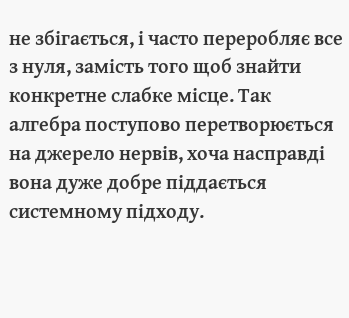не збігається, і часто переробляє все з нуля, замість того щоб знайти конкретне слабке місце. Так алгебра поступово перетворюється на джерело нервів, хоча насправді вона дуже добре піддається системному підходу.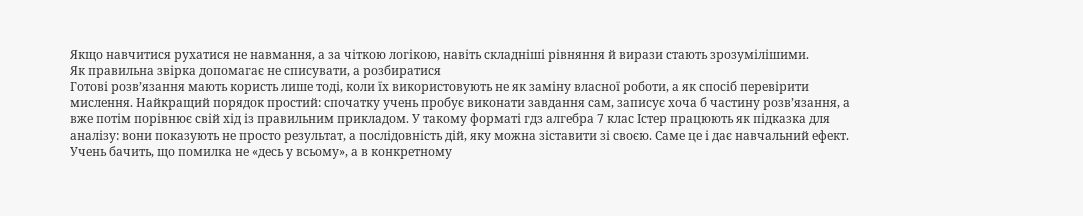Якщо навчитися рухатися не навмання, а за чіткою логікою, навіть складніші рівняння й вирази стають зрозумілішими.
Як правильна звірка допомагає не списувати, а розбиратися
Готові розв’язання мають користь лише тоді, коли їх використовують не як заміну власної роботи, а як спосіб перевірити мислення. Найкращий порядок простий: спочатку учень пробує виконати завдання сам, записує хоча б частину розв’язання, а вже потім порівнює свій хід із правильним прикладом. У такому форматі гдз алгебра 7 клас Істер працюють як підказка для аналізу: вони показують не просто результат, а послідовність дій, яку можна зіставити зі своєю. Саме це і дає навчальний ефект. Учень бачить, що помилка не «десь у всьому», а в конкретному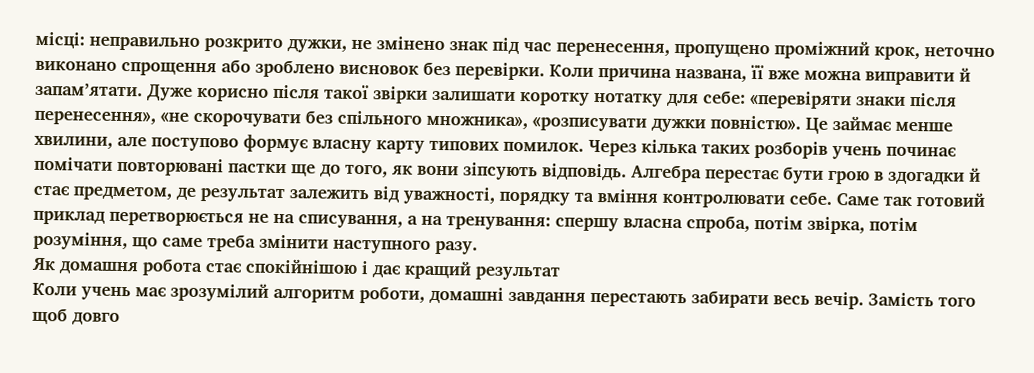місці: неправильно розкрито дужки, не змінено знак під час перенесення, пропущено проміжний крок, неточно виконано спрощення або зроблено висновок без перевірки. Коли причина названа, її вже можна виправити й запам’ятати. Дуже корисно після такої звірки залишати коротку нотатку для себе: «перевіряти знаки після перенесення», «не скорочувати без спільного множника», «розписувати дужки повністю». Це займає менше хвилини, але поступово формує власну карту типових помилок. Через кілька таких розборів учень починає помічати повторювані пастки ще до того, як вони зіпсують відповідь. Алгебра перестає бути грою в здогадки й стає предметом, де результат залежить від уважності, порядку та вміння контролювати себе. Саме так готовий приклад перетворюється не на списування, а на тренування: спершу власна спроба, потім звірка, потім розуміння, що саме треба змінити наступного разу.
Як домашня робота стає спокійнішою і дає кращий результат
Коли учень має зрозумілий алгоритм роботи, домашні завдання перестають забирати весь вечір. Замість того щоб довго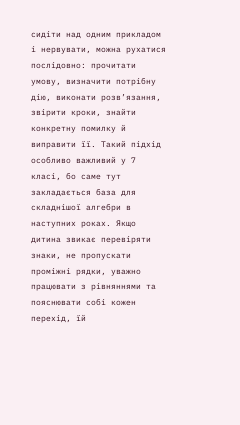сидіти над одним прикладом і нервувати, можна рухатися послідовно: прочитати умову, визначити потрібну дію, виконати розв’язання, звірити кроки, знайти конкретну помилку й виправити її. Такий підхід особливо важливий у 7 класі, бо саме тут закладається база для складнішої алгебри в наступних роках. Якщо дитина звикає перевіряти знаки, не пропускати проміжні рядки, уважно працювати з рівняннями та пояснювати собі кожен перехід, їй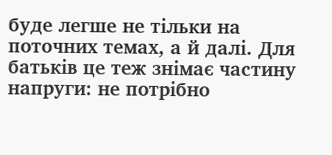буде легше не тільки на поточних темах, а й далі. Для батьків це теж знімає частину напруги: не потрібно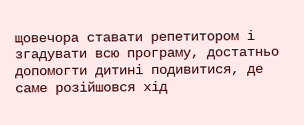щовечора ставати репетитором і згадувати всю програму, достатньо допомогти дитині подивитися, де саме розійшовся хід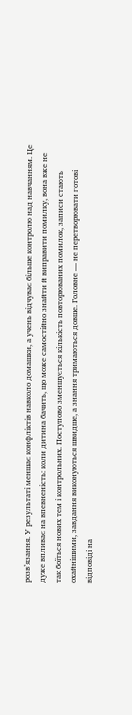розв’язання. У результаті меншає конфліктів навколо домашки, а учень відчуває більше контролю над навчанням. Це дуже впливає на впевненість: коли дитина бачить, що може самостійно знайти й виправити помилку, вона вже не так боїться нових тем і контрольних. Поступово зменшується кількість повторюваних помилок, записи стають охайнішими, завдання виконуються швидше, а знання тримаються довше. Головне — не перетворювати готові відповіді на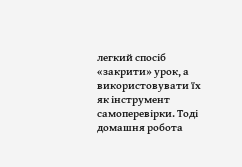легкий спосіб «закрити» урок, а використовувати їх як інструмент самоперевірки. Тоді домашня робота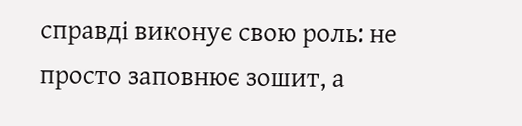справді виконує свою роль: не просто заповнює зошит, а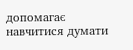допомагає навчитися думати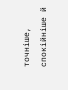точніше, спокійніше й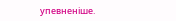упевненіше.